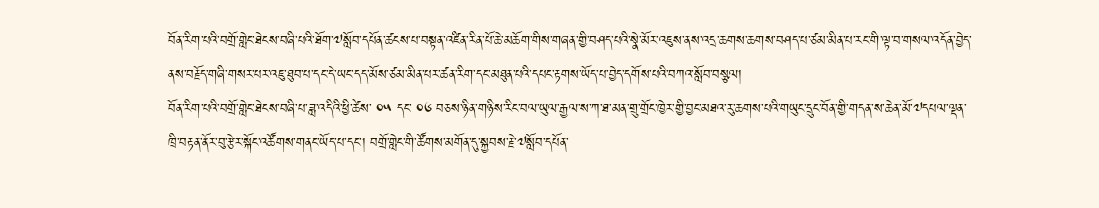བོན་རིག་པའི་བགྲོ་གླེང་ཐེངས་བཞི་པའི་ཐོག་༧སློབ་དཔོན་ཚངས་པ་བསྟན་འཛིན་རིན་པོ་ཆེ་མཆོག་གིས་གཞན་གྱི་བཤད་པའི་སྣེ་མོར་འཇུས་ནས་འདྲ་ཆགས་ཆགས་བཤད་པ་ཙམ་མིན་པ་རང་གི་ལྟ་བ་གསལ་འདོན་བྱེད་ནས་བརྗོད་གཞི་གསར་པར་འཇུ་ཐུབ་པ་དང་དེ་ཡང་དད་མོས་ཙམ་མིན་པར་ཚན་རིག་དང་མཐུན་པའི་དཔང་རྟགས་ཡོད་པ་བྱེད་དགོས་པའི་བཀའ་སློབ་བསྩལ།
བོན་རིག་པའི་བགྲོ་གླེང་ཐེངས་བཞི་པ་ཟླ་འདིའི་ཕྱི་ཚེས་ ༠༥ དང་ ༠༦ བཅས་ཉིན་གཉིས་རིང་བལ་ཡུལ་རྒྱལ་ས་ཀ་ཐ་མན་གྲུ་གྲོང་ཁྱེར་གྱི་བྱང་མཐའ་རུ་ཆགས་པའི་གཡུང་དྲུང་བོན་གྱི་གདན་ས་ཆེན་མོ་༧དཔལ་ལྡན་ཁྲི་བརྟན་ནོར་བུ་རྩེར་སྐོང་འཚོགས་གནང་ཡོད་པ་དང་། བགྲོ་གླེང་གི་ཚོགས་མགོན་དུ་སྐྱབས་རྗེ་༧སློབ་དཔོན་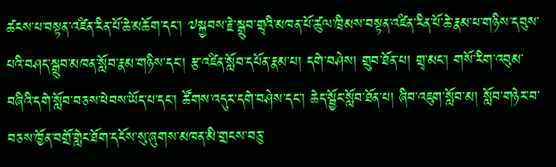ཚངས་པ་བསྟན་འཛིན་རིན་པོ་ཆེ་མཆོག་དང་། ༧སྐྱབས་རྗེ་སྒྲུབ་གྲྭའི་མཁན་པོ་ཚུལ་ཁྲིམས་བསྟན་འཛིན་རིན་པོ་ཆེ་རྣམ་པ་གཉིས་དབུས་པའི་བཤད་སྒྲུབ་མཁན་སློབ་རྣམ་གཉིས་དང་། རྩ་འཛིན་སློབ་དཔོན་རྣམ་པ། དགེ་བཤེས། གྲུབ་ཐོན་པ། གྲྭ་མང་། གསོ་རིག་འབུམ་བཞིའི་དགེ་སློབ་བཅས་ཕེབས་ཡོད་པ་དང་། ཚོགས་འདུར་དགེ་བཤེས་དང་། ཆེད་སྦྱོང་སློབ་ཐོན་པ། ཞིབ་འཇུག་སློབ་མ། སློབ་གཉེར་བ་བཅས་ཁྱོན་བགྲོ་གླེང་ཐོག་དངོས་སུ་ཞུགས་མཁན་མི་གྲངས་བཅུ་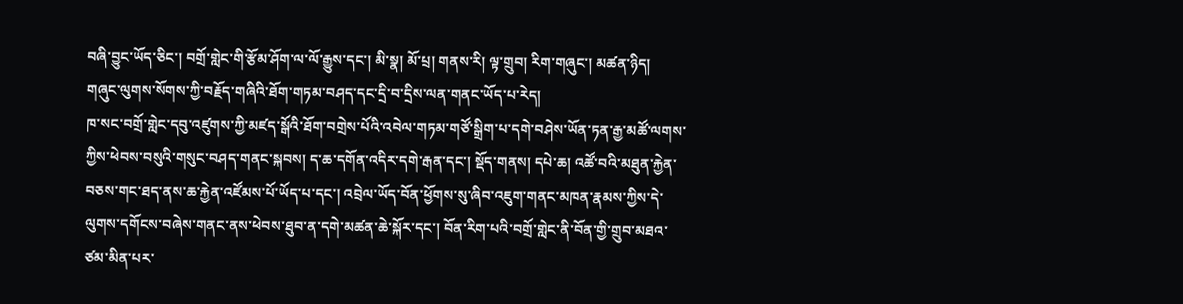བཞི་བྱུང་ཡོད་ཅིང་། བགྲོ་གླེང་གི་རྩོམ་ཤོག་ལ་ལོ་རྒྱུས་དང་། མི་སྣ། མོ་པྲ། གནས་རི། ལྟ་གྲུབ། རིག་གཞུང་། མཚན་ཉིད། གཞུང་ལུགས་སོགས་ཀྱི་བརྗོད་གཞིའི་ཐོག་གཏམ་བཤད་དང་དྲི་བ་དྲིས་ལན་གནང་ཡོད་པ་རེད།
ཁ་སང་བགྲོ་གླེང་དབུ་འཛུགས་ཀྱི་མཛད་སྒོའི་ཐོག་བགྲེས་པོའི་འབེལ་གཏམ་གཙོ་སྒྲིག་པ་དགེ་བཤེས་ཡོན་ཏན་རྒྱ་མཚོ་ལགས་ཀྱིས་ཕེབས་བསུའི་གསུང་བཤད་གནང་སྐབས། ད་ཆ་དགོན་འདིར་དགེ་རྒན་དང་། སྡོད་གནས། དཔེ་ཆ། འཚོ་བའི་མཐུན་རྐྱེན་བཅས་གང་ཐད་ནས་ཆ་རྐྱེན་འཛོམས་པོ་ཡོད་པ་དང་། འབྲེལ་ཡོད་བོན་ཕྱོགས་སུ་ཞིབ་འཇུག་གནང་མཁན་རྣམས་ཀྱིས་དེ་ལུགས་དགོངས་བཞེས་གནང་ནས་ཕེབས་ཐུབ་ན་དགེ་མཚན་ཆེ་སྐོར་དང་། བོན་རིག་པའི་བགྲོ་གླེང་ནི་བོན་གྱི་གྲུབ་མཐའ་ཙམ་མིན་པར་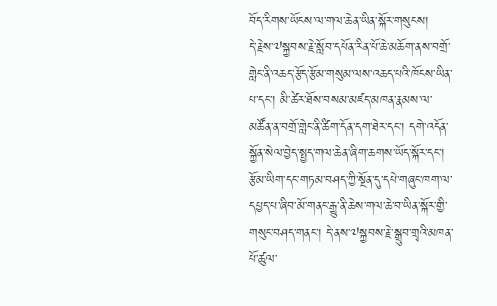བོད་རིགས་ཡོངས་ལ་གལ་ཆེན་ཡིན་སྐོར་གསུངས།
དེ་རྗེས་༧སྐྱབས་རྗེ་སློབ་དཔོན་རིན་པོ་ཆེ་མཆོག་ནས་བགྲོ་གླེང་ནི་འཆད་རྩོད་རྩོམ་གསུམ་ལས་འཆད་པའི་ཁོངས་ཡིན་པ་དང་། མི་ཚེར་ཐོས་བསམ་མཛད་མཁན་རྣམས་ལ་མཚོན་ན་བགྲོ་གླེང་ནི་ཚིག་དོན་དག་ཐེར་དང་། དགེ་འདོན་སྐྱོན་སེལ་བྱེད་སྤྱད་གལ་ཆེན་ཞིག་ཆགས་ཡོད་སྐོར་དང་། རྩོམ་ཡིག་དང་གཏམ་བཤད་ཀྱི་སྔོན་དུ་དཔེ་གཞུང་ཁག་ལ་དཔྱད་པ་ཞིབ་མོ་གནང་རྒྱུ་ནི་ཆེས་གལ་ཆེ་བ་ཡིན་སྐོར་གྱི་གསུང་བཤད་གནང་། དེ་ནས་༧སྐྱབས་རྗེ་སྒྲུབ་གྲྭའི་མཁན་པོ་ཚུལ་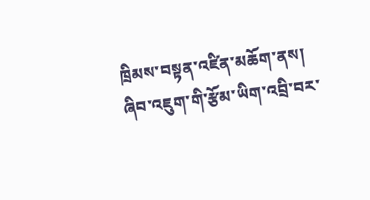ཁྲིམས་བསྟན་འཛིན་མཆོག་ནས། ཞིབ་འཇུག་གི་རྩོམ་ཡིག་འབྲི་བར་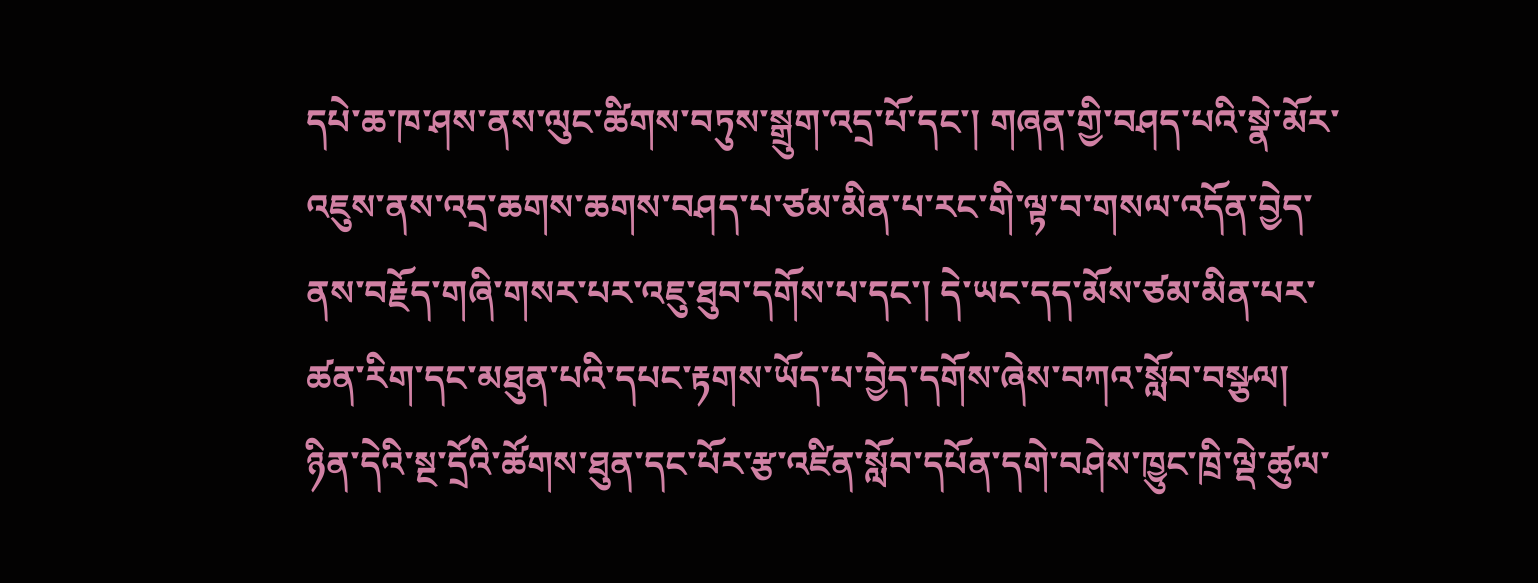དཔེ་ཆ་ཁ་ཤས་ནས་ལུང་ཚིགས་བཏུས་སྒྲུག་འདྲ་པོ་དང་། གཞན་གྱི་བཤད་པའི་སྣེ་མོར་འཇུས་ནས་འདྲ་ཆགས་ཆགས་བཤད་པ་ཙམ་མིན་པ་རང་གི་ལྟ་བ་གསལ་འདོན་བྱེད་ནས་བརྗོད་གཞི་གསར་པར་འཇུ་ཐུབ་དགོས་པ་དང་། དེ་ཡང་དད་མོས་ཙམ་མིན་པར་ཚན་རིག་དང་མཐུན་པའི་དཔང་རྟགས་ཡོད་པ་བྱེད་དགོས་ཞེས་བཀའ་སློབ་བསྩལ།
ཉིན་དེའི་སྔ་དྲོའི་ཚོགས་ཐུན་དང་པོར་རྩ་འཛིན་སློབ་དཔོན་དགེ་བཤེས་ཁྱུང་ཁྲི་ལྡེ་ཚུལ་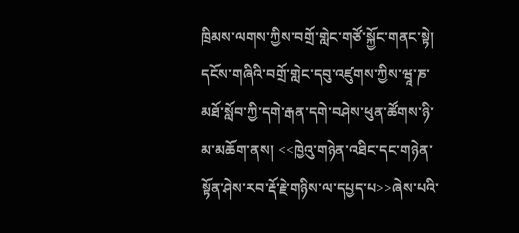ཁྲིམས་ལགས་ཀྱིས་བགྲོ་གླེང་གཙོ་སྐྱོང་གནང་སྟེ། དངོས་གཞིའི་བགྲོ་གླེང་དབུ་འཛུགས་ཀྱིས་ཝཱ་ཎ་མཐོ་སློབ་ཀྱི་དགེ་རྒན་དགེ་བཤེས་ཕུན་ཚོགས་ཉི་མ་མཆོག་ནས། <<ཁྱེའུ་གཉེན་འཐིང་དང་གཉེན་སྟོན་ཤེས་རབ་རྡོ་རྗེ་གཉིས་ལ་དཔྱད་པ>>ཞེས་པའི་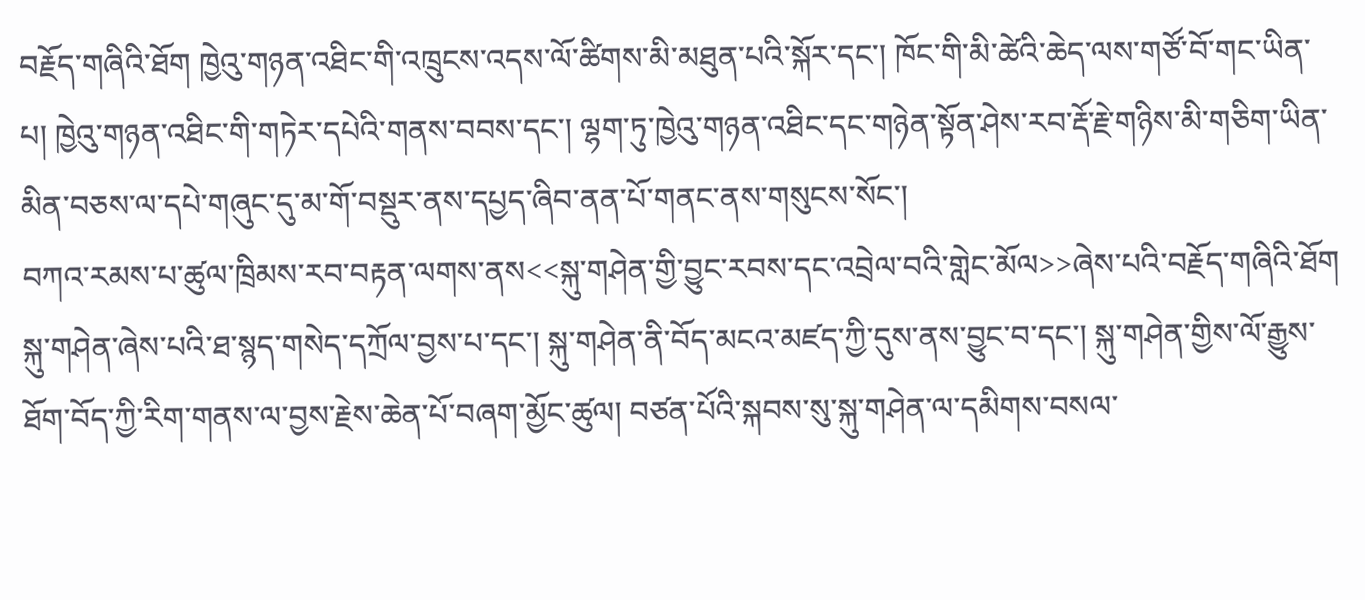བརྗོད་གཞིའི་ཐོག ཁྱེའུ་གཉན་འཐིང་གི་འཁྲུངས་འདས་ལོ་ཚིགས་མི་མཐུན་པའི་སྐོར་དང་། ཁོང་གི་མི་ཚེའི་ཆེད་ལས་གཙོ་བོ་གང་ཡིན་པ། ཁྱེའུ་གཉན་འཐིང་གི་གཏེར་དཔེའི་གནས་བབས་དང་། ལྷག་ཏུ་ཁྱེའུ་གཉན་འཐིང་དང་གཉེན་སྟོན་ཤེས་རབ་རྡོ་རྗེ་གཉིས་མི་གཅིག་ཡིན་མིན་བཅས་ལ་དཔེ་གཞུང་དུ་མ་གོ་བསྡུར་ནས་དཔྱད་ཞིབ་ནན་པོ་གནང་ནས་གསུངས་སོང་།
བཀའ་རམས་པ་ཚུལ་ཁྲིམས་རབ་བརྟན་ལགས་ནས<<སྐུ་གཤེན་གྱི་བྱུང་རབས་དང་འབྲེལ་བའི་གླེང་མོལ>>ཞེས་པའི་བརྗོད་གཞིའི་ཐོག སྐུ་གཤེན་ཞེས་པའི་ཐ་སྙད་གསེད་དཀྲོལ་བྱས་པ་དང་། སྐུ་གཤེན་ནི་བོད་མངའ་མཛད་ཀྱི་དུས་ནས་བྱུང་བ་དང་། སྐུ་གཤེན་གྱིས་ལོ་རྒྱུས་ཐོག་བོད་ཀྱི་རིག་གནས་ལ་བྱས་རྗེས་ཆེན་པོ་བཞག་མྱོང་ཚུལ། བཙན་པོའི་སྐབས་སུ་སྐུ་གཤེན་ལ་དམིགས་བསལ་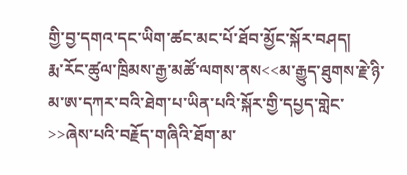གྱི་བྱ་དགའ་དང་ཡིག་ཚང་མང་པོ་ཐོབ་མྱོང་སྐོར་བཤད།
རྨ་རོང་ཚུལ་ཁྲིམས་རྒྱ་མཚོ་ལགས་ནས<<མ་རྒྱུད་ཐུགས་རྗེ་ཉི་མ་ཨ་དཀར་བའི་ཐེག་པ་ཡིན་པའི་སྐོར་གྱི་དཔྱད་གླེང་>>ཞེས་པའི་བརྗོད་གཞིའི་ཐོག་མ་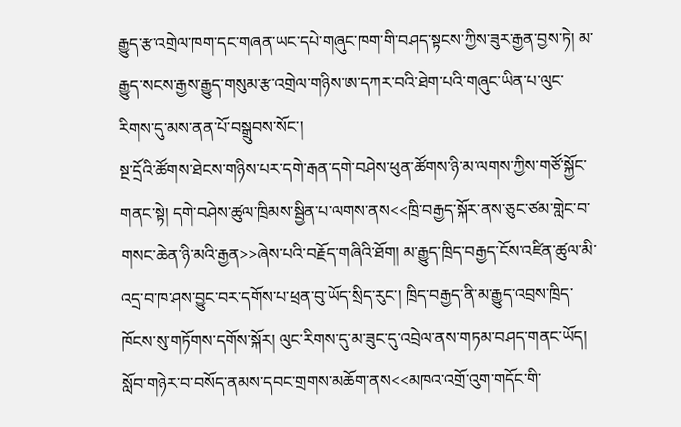རྒྱུད་རྩ་འགྲེལ་ཁག་དང་གཞན་ཡང་དཔེ་གཞུང་ཁག་གི་བཤད་སྟངས་ཀྱིས་ཟུར་རྒྱན་བྱས་ཏེ། མ་རྒྱུད་སངས་རྒྱས་རྒྱུད་གསུམ་རྩ་འགྲེལ་གཉིས་ཨ་དཀར་བའི་ཐེག་པའི་གཞུང་ཡིན་པ་ལུང་རིགས་དུ་མས་ནན་པོ་བསྒྲུབས་སོང་།
སྔ་དྲོའི་ཚོགས་ཐེངས་གཉིས་པར་དགེ་རྒན་དགེ་བཤེས་ཕུན་ཚོགས་ཉི་མ་ལགས་ཀྱིས་གཙོ་སྐྱོང་གནང་སྟེ། དགེ་བཤེས་ཚུལ་ཁྲིམས་སྦྱིན་པ་ལགས་ནས<<ཁྲི་བརྒྱད་སྐོར་ནས་ཅུང་ཙམ་གླེང་བ་གསང་ཆེན་ཉི་མའི་རྒྱན>>ཞེས་པའི་བརྗོད་གཞིའི་ཐོག། མ་རྒྱུད་ཁྲིད་བརྒྱད་ངོས་འཛིན་ཚུལ་མི་འདྲ་བ་ཁ་ཤས་བྱུང་བར་དགོས་པ་ཕྲན་བུ་ཡོད་སྲིད་རུང་། ཁྲིད་བརྒྱད་ནི་མ་རྒྱུད་འབྲས་ཁྲིད་ཁོངས་སུ་གཏོགས་དགོས་སྐོར། ལུང་རིགས་དུ་མ་ཟུང་དུ་འབྲེལ་ནས་གཏམ་བཤད་གནང་ཡོད།
སློབ་གཉེར་བ་བསོད་ནམས་དབང་གྲགས་མཆོག་ནས<<མཁའ་འགྲོ་འུག་གདོང་གི་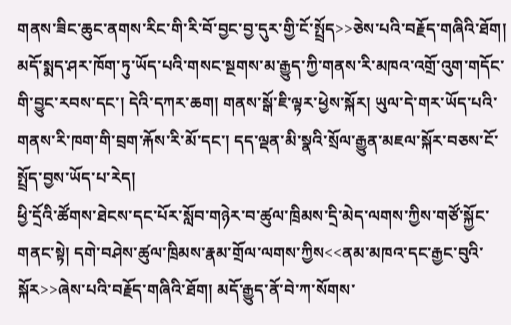གནས་ཟིང་ཆུང་ནགས་རིང་གི་རི་བོ་བྱང་བྱ་དུར་གྱི་ངོ་སྤྲོད>>ཅེས་པའི་བརྗོད་གཞིའི་ཐོག། མདོ་སྨད་ཤར་ཁོག་ཏུ་ཡོད་པའི་གསང་སྔགས་མ་རྒྱུད་ཀྱི་གནས་རི་མཁའ་འགྲོ་འུག་གདོང་གི་བྱུང་རབས་དང་། དེའི་དཀར་ཆག། གནས་སྒོ་ཇི་ལྟར་ཕྱེས་སྐོར། ཡུལ་དེ་གར་ཡོད་པའི་གནས་རི་ཁག་གི་བྲག་རྐོས་རི་མོ་དང་། དད་ལྡན་མི་སྣའི་སྲོལ་རྒྱུན་མཇལ་སྐོར་བཅས་ངོ་སྤྲོད་བྱས་ཡོད་པ་རེད།
ཕྱི་དྲོའི་ཚོགས་ཐེངས་དང་པོར་སློབ་གཉེར་བ་ཚུལ་ཁྲིམས་དྲི་མེད་ལགས་ཀྱིས་གཙོ་སྐྱོང་གནང་སྟེ། དགེ་བཤེས་ཚུལ་ཁྲིམས་རྣམ་གྲོལ་ལགས་ཀྱིས<<ནམ་མཁའ་དང་རྒྱང་བུའི་སྐོར>>ཞེས་པའི་བརྗོད་གཞིའི་ཐོག། མདོ་རྒྱུད་ནོ་བེ་ཀ་སོགས་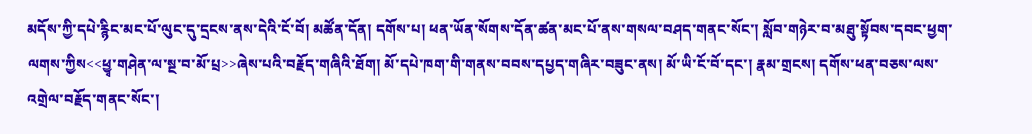མདོས་ཀྱི་དཔེ་རྙིང་མང་པོ་ལུང་དུ་དྲངས་ནས་དེའི་ངོ་བོ། མཚོན་དོན། དགོས་པ། ཕན་ཡོན་སོགས་དོན་ཚན་མང་པོ་ནས་གསལ་བཤད་གནང་སོང་། སློབ་གཉེར་བ་མཐུ་སྟོབས་དབང་ཕྱག་ལགས་ཀྱིས<<ཕྱྭ་གཤེན་ལ་སྔ་བ་མོ་པྲ>>ཞེས་པའི་བརྗོད་གཞིའི་ཐོག། མོ་དཔེ་ཁག་གི་གནས་བབས་དཔྱད་གཞིར་བཟུང་ནས། མོ་ཡི་ངོ་བོ་དང་། རྣམ་གྲངས། དགོས་ཕན་བཅས་ལས་འགྲེལ་བརྗོད་གནང་སོང་།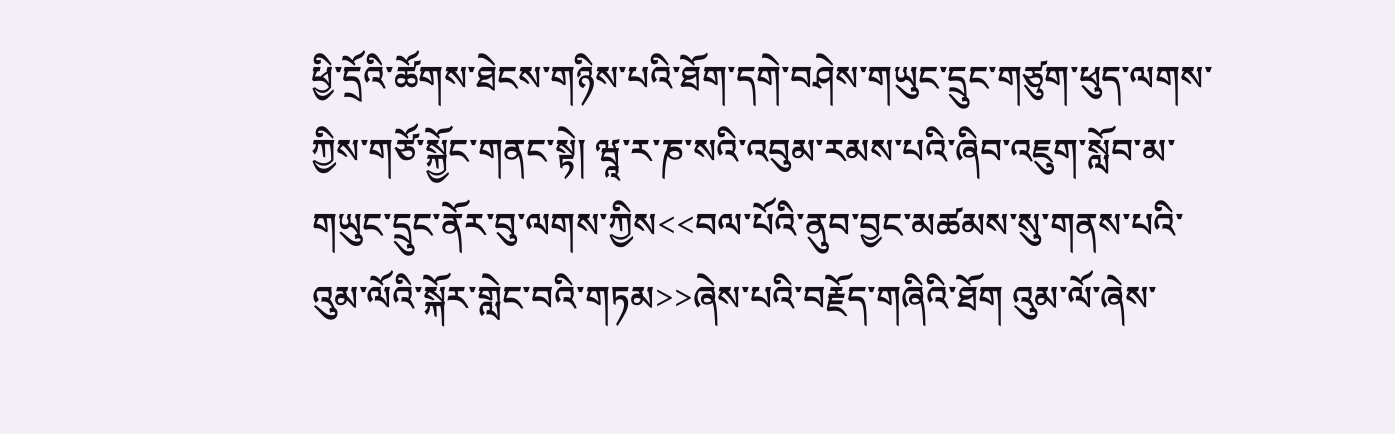ཕྱི་དྲོའི་ཚོགས་ཐེངས་གཉིས་པའི་ཐོག་དགེ་བཤེས་གཡུང་དྲུང་གཙུག་ཕུད་ལགས་ཀྱིས་གཙོ་སྐྱོང་གནང་སྟེ། ཝཱ་ར་ཎ་སའི་འབུམ་རམས་པའི་ཞིབ་འཇུག་སློབ་མ་གཡུང་དྲུང་ནོར་བུ་ལགས་ཀྱིས<<བལ་པོའི་ནུབ་བྱང་མཚམས་སུ་གནས་པའི་འུམ་ལོའི་སྐོར་གླེང་བའི་གཏམ>>ཞེས་པའི་བརྗོད་གཞིའི་ཐོག འུམ་ལོ་ཞེས་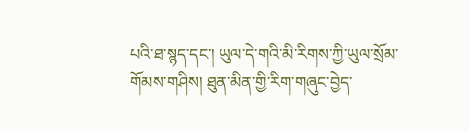པའི་ཐ་སྙད་དང་། ཡུལ་དེ་གའི་མི་རིགས་ཀྱི་ཡུལ་སྲོམ་གོམས་གཤིས། ཐུན་མིན་གྱི་རིག་གཞུང་བྱེད་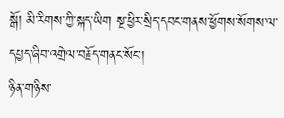སྒོ། མི་རིགས་ཀྱི་སྐད་ཡིག སྔ་ཕྱིར་སྲིད་དབང་གནས་ཕྱོགས་སོགས་ལ་དཔྱད་ཞིབ་འགྲེལ་བརྗོད་གནང་སོང་།
ཉིན་གཉིས་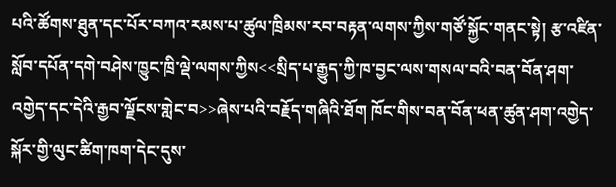པའི་ཚོགས་ཐུན་དང་པོར་བཀའ་རམས་པ་ཚུལ་ཁྲིམས་རབ་བརྟན་ལགས་ཀྱིས་གཙོ་སྐྱོང་གནང་སྟེ། རྩ་འཛིན་སློབ་དཔོན་དགེ་བཤེས་ཁྱུང་ཁྲི་ལྡེ་ལགས་ཀྱིས<<སྲིད་པ་རྒྱུད་ཀྱི་ཁ་བྱང་ལས་གསལ་བའི་བན་བོན་ཤག་འགྱེད་དང་དེའི་རྒྱབ་ལྗོངས་གླེང་བ>>ཞེས་པའི་བརྗོད་གཞིའི་ཐོག ཁོང་གིས་བན་བོན་ཕན་ཚུན་ཤག་འགྱེད་སྐོར་གྱི་ལུང་ཚིག་ཁག་དེང་དུས་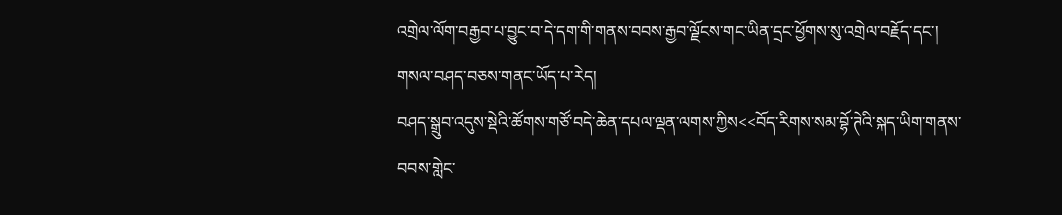འགྲེལ་ལོག་བརྒྱབ་པ་བྱུང་བ་དེ་དག་གི་གནས་བབས་རྒྱབ་ལྗོངས་གང་ཡིན་དྲང་ཕྱོགས་སུ་འགྲེལ་བརྗོད་དང་། གསལ་བཤད་བཅས་གནང་ཡོད་པ་རེད།
བཤད་སྒྲུབ་འདུས་སྡེའི་ཚོགས་གཙོ་བདེ་ཆེན་དཔལ་ལྡན་ལགས་ཀྱིས<<བོད་རིགས་སམ་བྷོ་ཊེའི་སྐད་ཡིག་གནས་བབས་གླེང་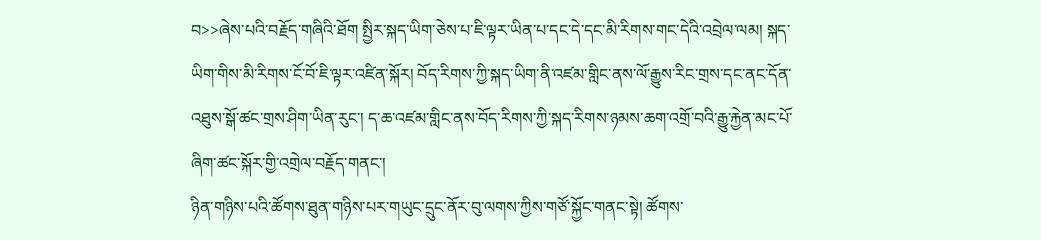བ>>ཞེས་པའི་བརྗོད་གཞིའི་ཐོག སྤྱིར་སྐད་ཡིག་ཅེས་པ་ཇི་ལྟར་ཡིན་པ་དང་དེ་དང་མི་རིགས་གང་དེའི་འབྲེལ་ལམ། སྐད་ཡིག་གིས་མི་རིགས་ངོ་བོ་ཇི་ལྟར་འཛིན་སྐོར། བོད་རིགས་ཀྱི་སྐད་ཡིག་ནི་འཛམ་གླིང་ནས་ལོ་རྒྱུས་རིང་གྲས་དང་ནང་དོན་འཐུས་སྒོ་ཚང་གྲས་ཤིག་ཡིན་རུང་། ད་ཆ་འཛམ་གླིང་ནས་བོད་རིགས་ཀྱི་སྐད་རིགས་ཉམས་ཆག་འགྲོ་བའི་རྒྱུ་རྐྱེན་མང་པོ་ཞིག་ཚང་སྐོར་གྱི་འགྲེལ་བརྗོད་གནང་།
ཉིན་གཉིས་པའི་ཚོགས་ཐུན་གཉིས་པར་གཡུང་དྲུང་ནོར་བུ་ལགས་ཀྱིས་གཙོ་སྐྱོང་གནང་སྟེ། ཚོགས་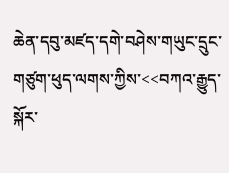ཆེན་དབུ་མཛད་དགེ་བཤེས་གཡུང་དྲུང་གཙུག་ཕུད་ལགས་ཀྱིས་<<བཀའ་རྒྱུད་སྐོར་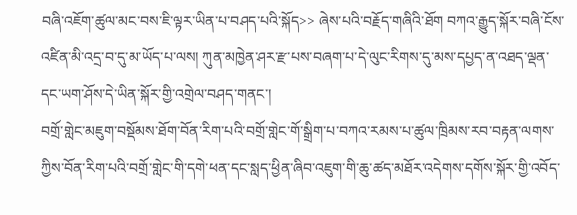བཞི་འཇོག་ཚུལ་མང་བས་ཇི་ལྟར་ཡིན་པ་བཤད་པའི་སྐོད>> ཞེས་པའི་བརྗོད་གཞིའི་ཐོག བཀའ་རྒྱུད་སྐོར་བཞི་ངོས་འཛིན་མི་འདྲ་བ་དུ་མ་ཡོད་པ་ལས། ཀུན་མཁྱེན་ཤར་རྫ་པས་བཞག་པ་དེ་ལུང་རིགས་དུ་མས་དཔྱད་ན་འཐད་ལྡན་དང་ཡག་ཤོས་དེ་ཡིན་སྐོར་གྱི་འགྲེལ་བཤད་གནང་།
བགྲོ་གླེང་མཇུག་བསྡོམས་ཐོག་བོན་རིག་པའི་བགྲོ་གླེང་གོ་སྒྲིག་པ་བཀའ་རམས་པ་ཚུལ་ཁྲིམས་རབ་བརྟན་ལགས་ཀྱིས་བོན་རིག་པའི་བགྲོ་གླེང་གི་དགེ་ཕན་དང་སླད་ཕྱིན་ཞིབ་འཇུག་གི་ཆུ་ཚད་མཐོར་འདེགས་དགོས་སྐོར་གྱི་འབོད་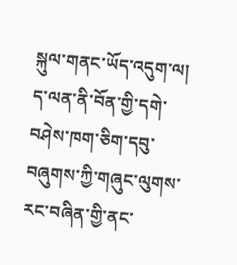སྐུལ་གནང་ཡོད་འདུག་ལ། ད་ལན་ནི་བོན་གྱི་དགེ་བཤེས་ཁག་ཅིག་དབུ་བཞུགས་ཀྱི་གཞུང་ལུགས་རང་བཞིན་གྱི་ནང་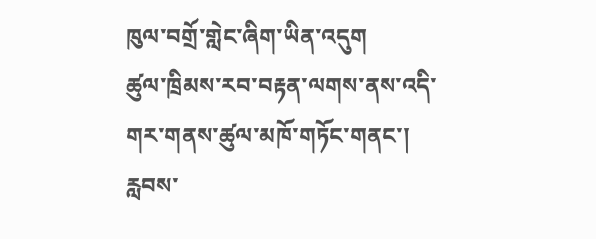ཁུལ་བགྲོ་གླེང་ཞིག་ཡིན་འདུག
ཚུལ་ཁྲིམས་རབ་བརྟན་ལགས་ནས་འདི་གར་གནས་ཚུལ་མཁོ་གཏོང་གནང་།
རླབས་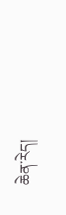ཆེན་རེད།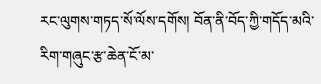རང་ལུགས་གཏད་སོ་ལོས་དགོས། བོན་ནི་བོད་ཀྱི་གདོད་མའི་རིག་གཞུང་རྩ་ཆེན་ངོ་མ་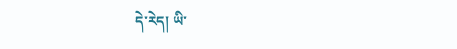དེ་རེད། ཡི་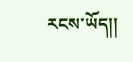རངས་ཡོད།།